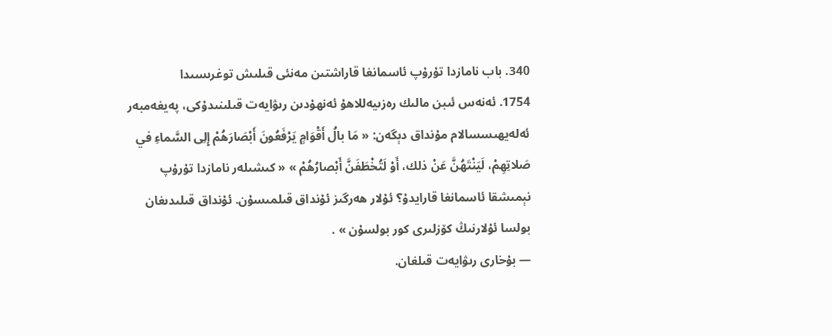340. باب نامازدا تۇرۇپ ئاسمانغا قاراشتىن مەنئى قىلىش توغرىسىدا
1754. ئەنەس ئىبن مالىك رەزىيەللاھۇ ئەنھۇدىن رىۋايەت قىلىنىدۇكى، پەيغەمبەر ئەلەيھىسسالام مۇنداق دېگەن: « مَا بالُ أَقْوَامٍ يَرْفَعُونَ أَبْصَارَهُمْ إِلِى السَّماءِ في صَلاتِهِمْ، لَيَنْتَهُنَّ عَنْ ذلك، أَوْ لَتُخْطَفَنَّ أَبْصارُهُمْ » « كىشىلەر نامازدا تۇرۇپ نېمىشقا ئاسمانغا قارايدۇ؟ ئۇلار ھەرگىز ئۇنداق قىلمىسۇن. ئۇنداق قىلىدىغان بولسا ئۇلارنىڭ كۆزلىرى كور بولسۇن » .
― بۇخارى رىۋايەت قىلغان.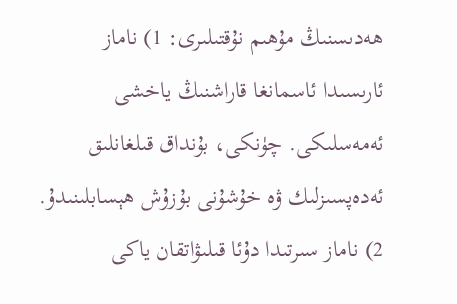ھەدىسنىڭ مۇھىم نۇقتىلىرى: 1) ناماز ئارىسىدا ئاسمانغا قاراشنىڭ ياخشى ئەمەسلىكى. چۈنكى، بۇنداق قىلغانلىق ئەدەپسىزلىك ۋە خۇشۇنى بۇزۇش ھېسابلىنىدۇ.
2) ناماز سىرتىدا دۇئا قىلىۋاتقان ياكى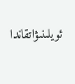ئويلىنىۋاتقاندا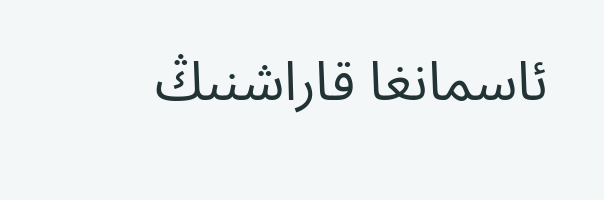ئاسمانغا قاراشنىڭ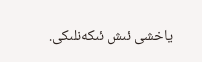ياخشى ئىش ئىكەنلىكى.